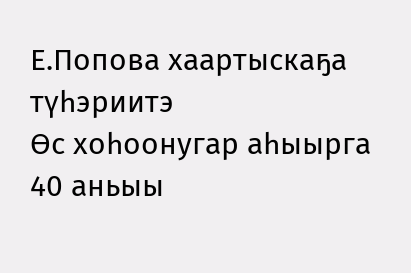Е.Попова хаартыскаҕа түһэриитэ
Өс хоһоонугар аһыырга 40 аньыы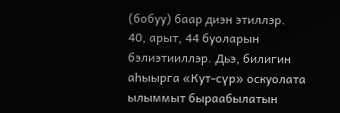(бобуу) баар диэн этиллэр.
40, арыт, 44 буоларын бэлиэтииллэр. Дьэ, билигин аһыырга «Кут-сүр» оскуолата ылыммыт быраабылатын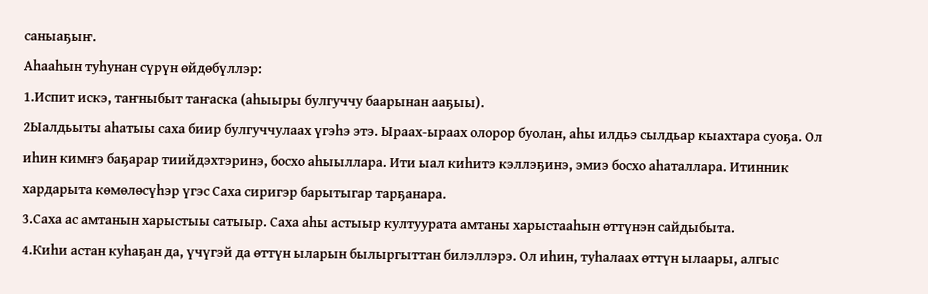саныаҕыҥ.
Аһааһын туһунан сүрүн өйдөбүллэр:
1.Испит искэ, таҥныбыт таҥаска (аһыыры булгуччу баарынан ааҕыы).
2Ыалдьыты аһатыы саха биир булгуччулаах үгэһэ этэ. Ыраах-ыраах олорор буолан, аһы илдьэ сылдьар кыахтара суоҕа. Ол иһин кимҥэ баҕарар тиийдэхтэринэ, босхо аһыыллара. Ити ыал киһитэ кэллэҕинэ, эмиэ босхо аһаталлара. Итинник хардарыта көмөлөсүһэр үгэс Саха сиригэр барытыгар тарҕанара.
3.Саха ас амтанын харыстыы сатыыр. Саха аһы астыыр култуурата амтаны харыстааһын өттүнэн сайдыбыта.
4.Киһи астан куһаҕан да, үчүгэй да өттүн ыларын былыргыттан билэллэрэ. Ол иһин, туһалаах өттүн ылаары, алгыс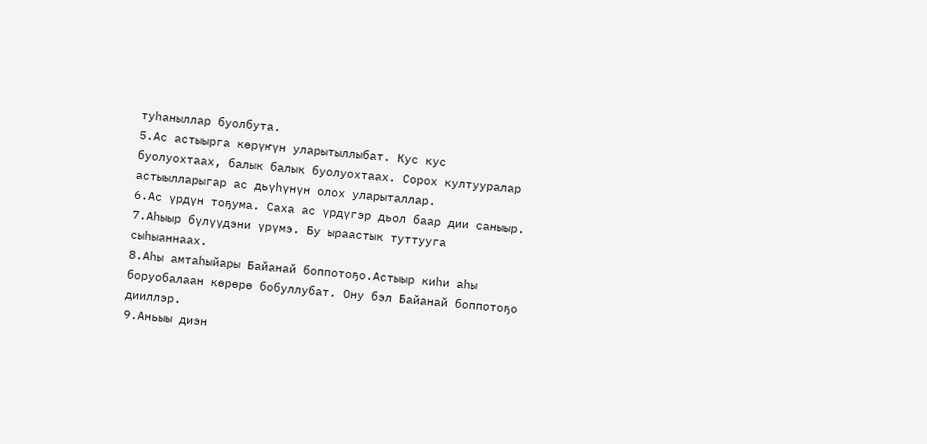туһаныллар буолбута.
5.Ас астыырга көрүҥүн уларытыллыбат. Кус кус буолуохтаах, балык балык буолуохтаах. Сорох култууралар астыылларыгар ас дьүһүнүн олох уларыталлар.
6.Ас үрдүн тоҕума. Саха ас үрдүгэр дьол баар дии саныыр.
7.Аһыыр бүлүүдэни үрүмэ. Бу ыраастык туттууга сыһыаннаах.
8.Аһы амтаһыйары Байанай боппотоҕо.Астыыр киһи аһы боруобалаан көрөрө бобуллубат. Ону бэл Байанай боппотоҕо дииллэр.
9.Аньыы диэн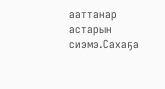ааттанар астарын сиэмэ.Сахаҕа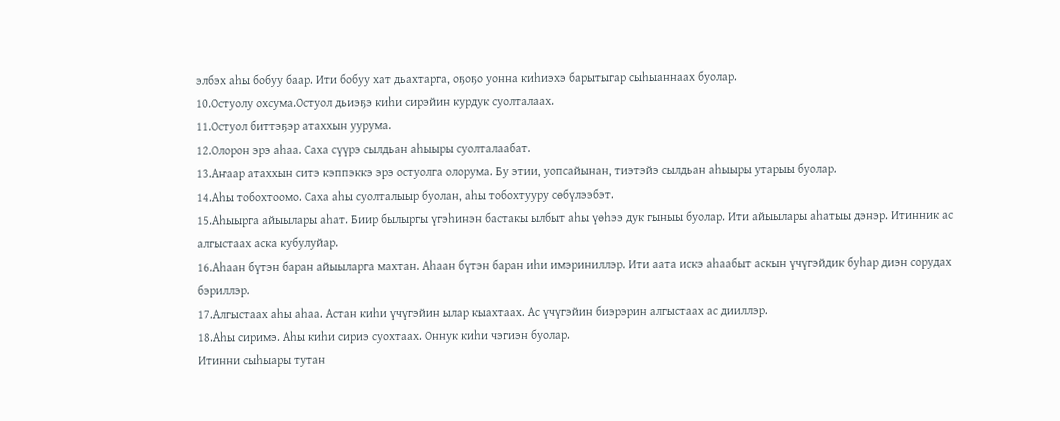элбэх аһы бобуу баар. Ити бобуу хат дьахтарга, оҕоҕо уонна киһиэхэ барытыгар сыһыаннаах буолар.
10.Остуолу охсума.Остуол дьиэҕэ киһи сирэйин курдук суолталаах.
11.Остуол биттэҕэр атаххын уурума.
12.Олорон эрэ аһаа. Саха сүүрэ сылдьан аһыыры суолталаабат.
13.Аҥаар атаххын ситэ кэппэккэ эрэ остуолга олорума. Бу этии, уопсайынан, тиэтэйэ сылдьан аһыыры утарыы буолар.
14.Аһы тобохтоомо. Саха аһы суолталыыр буолан, аһы тобохтууру сөбүлээбэт.
15.Аһыырга айыылары аһат. Биир былыргы үгэһинэн бастакы ылбыт аһы үөһээ дук гыныы буолар. Ити айыылары аһатыы дэнэр. Итинник ас алгыстаах аска кубулуйар.
16.Аһаан бүтэн баран айыыларга махтан. Аһаан бүтэн баран иһи имэриниллэр. Ити аата искэ аһаабыт аскын үчүгэйдик буһар диэн сорудах бэриллэр.
17.Алгыстаах аһы аһаа. Астан киһи үчүгэйин ылар кыахтаах. Ас үчүгэйин биэрэрин алгыстаах ас дииллэр.
18.Аһы сиримэ. Аһы киһи сириэ суохтаах. Оннук киһи чэгиэн буолар.
Итинни сыһыары тутан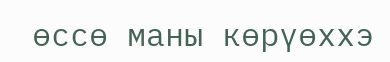өссө маны көрүөххэ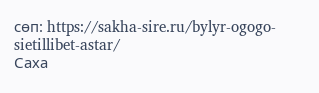сөп: https://sakha-sire.ru/bylyr-ogogo-sietillibet-astar/
Саха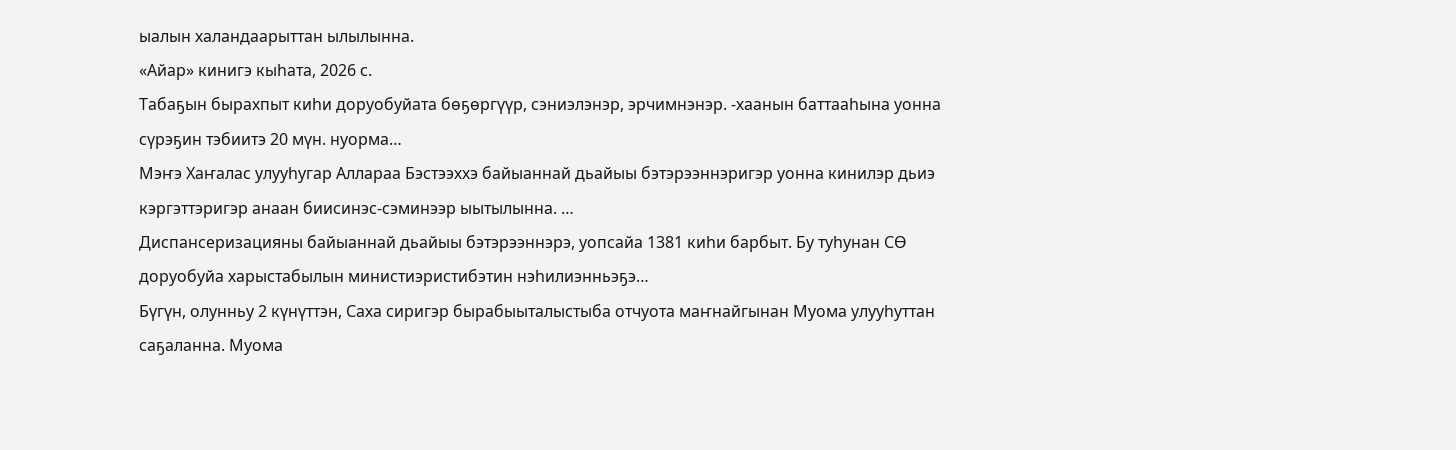ыалын халандаарыттан ылылынна.
«Айар» кинигэ кыһата, 2026 с.
Табаҕын бырахпыт киһи доруобуйата бөҕөргүүр, сэниэлэнэр, эрчимнэнэр. -хаанын баттааһына уонна сүрэҕин тэбиитэ 20 мүн. нуорма…
Мэҥэ Хаҥалас улууһугар Аллараа Бэстээххэ байыаннай дьайыы бэтэрээннэригэр уонна кинилэр дьиэ кэргэттэригэр анаан биисинэс-сэминээр ыытылынна. …
Диспансеризацияны байыаннай дьайыы бэтэрээннэрэ, уопсайа 1381 киһи барбыт. Бу туһунан СӨ доруобуйа харыстабылын министиэристибэтин нэһилиэнньэҕэ…
Бүгүн, олунньу 2 күнүттэн, Саха сиригэр бырабыыталыстыба отчуота маҥнайгынан Муома улууһуттан саҕаланна. Муома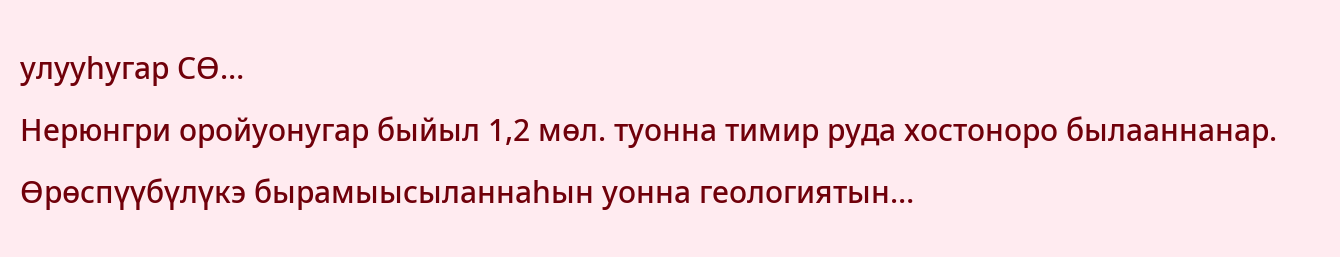улууһугар СӨ…
Нерюнгри оройуонугар быйыл 1,2 мөл. туонна тимир руда хостоноро былааннанар. Өрөспүүбүлүкэ бырамыысыланнаһын уонна геологиятын…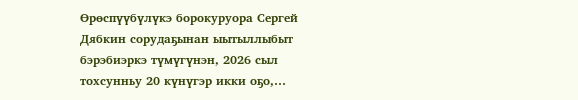Өрөспүүбүлүкэ борокуруора Сергей Дябкин сорудаҕынан ыытыллыбыт бэрэбиэркэ түмүгүнэн, 2026 сыл тохсунньу 20 күнүгэр икки оҕо,…